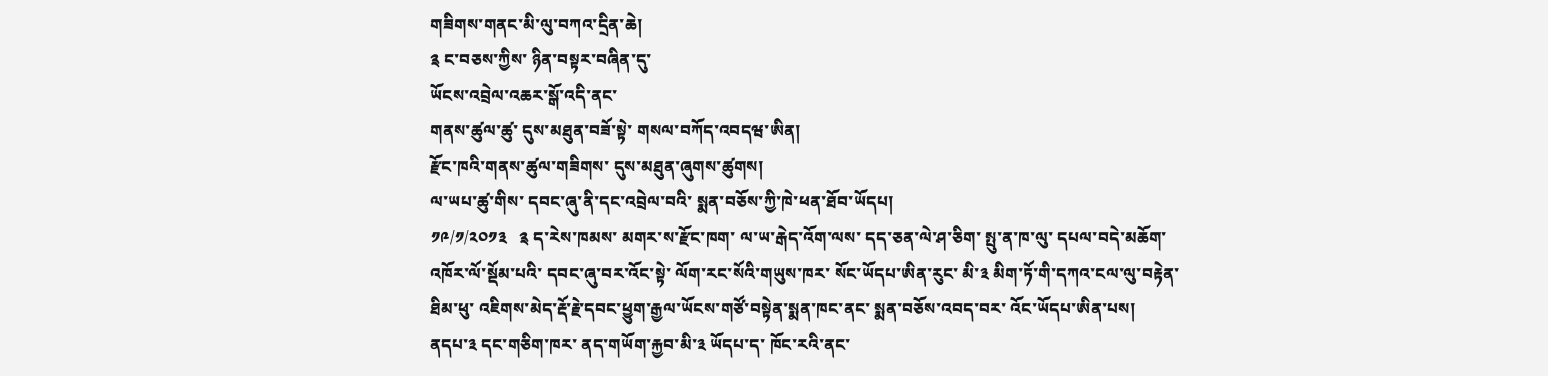གཟིགས་གནང་མི་ལུ་བཀའ་དྲིན་ཆེ།
༉ ང་བཅས་ཀྱིས་ ཉིན་བསྟར་བཞིན་དུ་
ཡོངས་འབྲེལ་འཆར་སྒོ་འདི་ནང་
གནས་ཚུལ་ཚུ་ དུས་མཐུན་བཟོ་སྟེ་ གསལ་བཀོད་འབདཝ་ཨིན།
རྫོང་ཁའི་གནས་ཚུལ་གཟིགས་ དུས་མཐུན་ཞུགས་ཚུགས།
ལ་ཡཔ་ཚུ་གིས་ དབང་ཞུ་ནི་དང་འབྲེལ་བའི་ སྨན་བཅོས་ཀྱི་ཁེ་ཕན་ཐོབ་ཡོདཔ།
༡༩/༡/༢༠༡༣   ༉ ད་རེས་ཁམས་ མགར་ས་རྫོང་ཁག་ ལ་ཡ་རྒེད་འོག་ལས་ དད་ཅན་ལེ་ཤ་ཅིག་ སྤུ་ན་ཁ་ལུ་ དཔལ་བདེ་མཆོག་འཁོར་ལོ་སྡོམ་པའི་ དབང་ཞུ་བར་འོང་སྟེ་ ལོག་རང་སོའི་གཡུས་ཁར་ སོང་ཡོདཔ་ཨིན་རུང་ མི་༣ མིག་ཏོ་གི་དཀའ་ངལ་ལུ་བརྟེན་ ཐིམ་ཕུ་ འཇིགས་མེད་རྡོ་རྗེ་དབང་ཕྱུག་རྒྱལ་ཡོངས་གཙོ་བསྟེན་སྨན་ཁང་ནང་ སྨན་བཅོས་འབད་བར་ འོང་ཡོདཔ་ཨིན་པས།
ནདཔ་༣ དང་གཅིག་ཁར་ ནད་གཡོག་རྐྱབ་མི་༣ ཡོདཔ་ད་ ཁོང་རའི་ནང་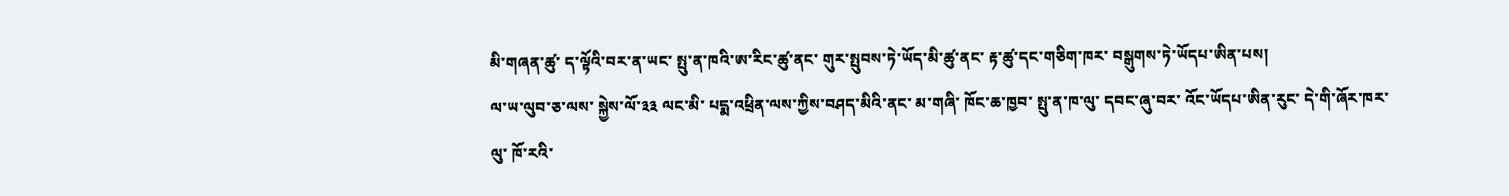མི་གཞན་ཚུ་ ད་ལྟོའི་བར་ན་ཡང་ སྤུ་ན་ཁའི་ཨ་རིང་ཚུ་ནང་ གུར་སྤུབས་ཏེ་ཡོད་མི་ཚུ་ནང་ རྟ་ཚུ་དང་གཅིག་ཁར་ བསྒུགས་ཏེ་ཡོདཔ་ཨིན་པས།
ལ་ཡ་ལུབ་ཅ་ལས་ སྐྱེས་ལོ་༣༣ ལང་མི་ པདྨ་འཕྲིན་ལས་ཀྱིས་བཤད་མིའི་ནང་ མ་གཞི་ ཁོང་ཆ་ཁྱབ་ སྤུ་ན་ཁ་ལུ་ དབང་ཞུ་བར་ འོང་ཡོདཔ་ཨིན་རུང་ དེ་གི་ཞོར་ཁར་ལུ་ ཁོ་རའི་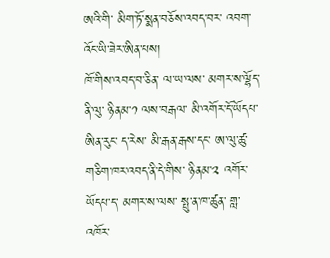ཨའི་གི་ མིག་ཏོ་སྨན་བཅོས་འབད་བར་ འབག་འོང་ཡི་ཟེར་ཨིན་པས།
ཁོ་གིས་འབད་བ་ཅིན་ ལ་ཡ་ལས་ མགར་ས་ལྷོད་ནི་ལུ་ ཉིནམ་༡ ལས་བརྒལ་ མི་འགོར་དོ་ཡོདཔ་ཨིན་རུང་ ད་རེས་ མི་རྒན་རྒས་དང་ ཨ་ལུ་ཚུ་གཅིག་ཁར་འབད་ནི་དེ་གིས་ ཉིནམ་༢ འགོར་ཡོདཔ་ད་ མགར་ས་ལས་ སྤུ་ན་ཁ་ཚུན་ གླ་འཁོར་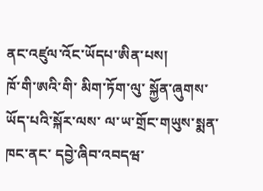ནང་འཛུལ་འོང་ཡོདཔ་ཨིན་པས།
ཁོ་གི་ཨའི་གི་ མིག་ཏོག་ལུ་ སྐྱོན་ཞུགས་ཡོད་པའི་སྐོར་ལས་ ལ་ཡ་གྲོང་གཡུས་སྨན་ཁང་ནང་ དབྱེ་ཞིབ་འབདཝ་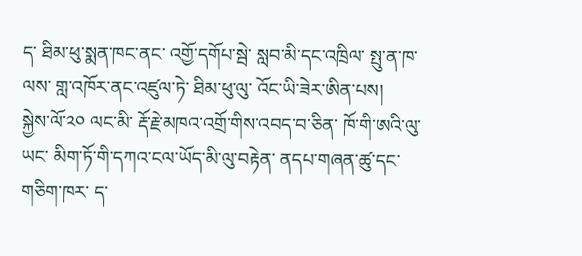ད་ ཐིམ་ཕུ་སྨན་ཁང་ནང་ འགྱོ་དགོཔ་སྦེ་ སླབ་མི་དང་འཁྲིལ་ སྤུ་ན་ཁ་ལས་ གླ་འཁོར་ནང་འཛུལ་ཏེ་ ཐིམ་ཕུ་ལུ་ འོང་ཡི་ཟེར་ཨིན་པས།
སྐྱེས་ལོ་༢༠ ལང་མི་ རྡོ་རྗེ་མཁའ་འགྲོ་གིས་འབད་བ་ཅིན་ ཁོ་གི་ཨའི་ལུ་ཡང་ མིག་ཏོ་གི་དཀའ་ངལ་ཡོད་མི་ལུ་བརྟེན་ ནདཔ་གཞན་ཚུ་དང་གཅིག་ཁར་ ད་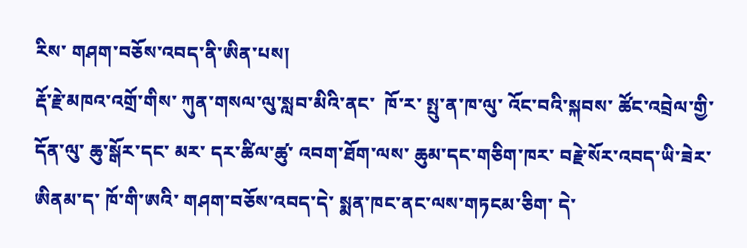རིས་ གཤག་བཅོས་འབད་ནི་ཨིན་པས།
རྡོ་རྗེ་མཁའ་འགྲོ་གིས་ ཀུན་གསལ་ལུ་སླབ་མིའི་ནང་  ཁོ་ར་ སྤུ་ན་ཁ་ལུ་ འོང་བའི་སྐབས་ ཚོང་འབྲེལ་གྱི་དོན་ལུ་ ཆུ་སྒོར་དང་ མར་ དར་ཚིལ་ཚུ་ འབག་ཐོག་ལས་ ཆུམ་དང་གཅིག་ཁར་ བརྗེ་སོར་འབད་ཡི་ཟེར་ཨིནམ་ད་ ཁོ་གི་ཨའི་ གཤག་བཅོས་འབད་དེ་ སྨན་ཁང་ནང་ལས་གཏངམ་ཅིག་ དེ་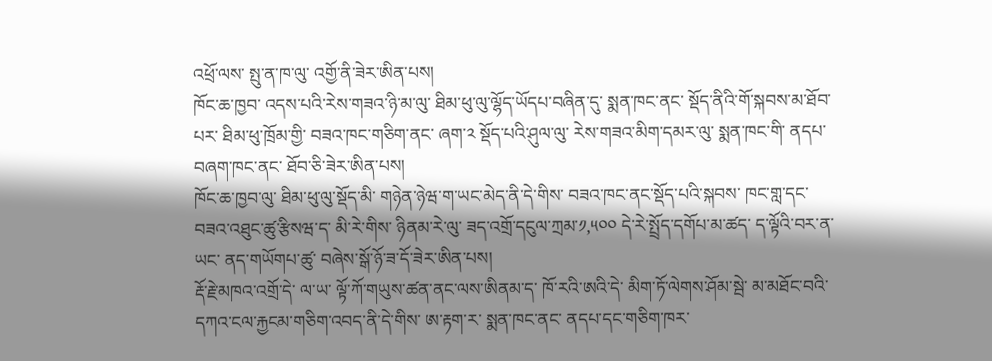འཕྲོ་ལས་ སྤུ་ན་ཁ་ལུ་ འགྱོ་ནི་ཟེར་ཨིན་པས།
ཁོང་ཆ་ཁྱབ་ འདས་པའི་རེས་གཟའ་ཉི་མ་ལུ་ ཐིམ་ཕུ་ལུ་ལྷོད་ཡོདཔ་བཞིན་དུ་ སྨན་ཁང་ནང་ སྡོད་ནིའི་གོ་སྐབས་མ་ཐོབ་པར་ ཐིམ་ཕུ་ཁྲོམ་གྱི་ བཟའ་ཁང་གཅིག་ནང་ ཞག་༢ སྡོད་པའི་ཤུལ་ལུ་ རེས་གཟའ་མིག་དམར་ལུ་ སྨན་ཁང་གི་ ནདཔ་བཞག་ཁང་ནང་ ཐོབ་ཅི་ཟེར་ཨིན་པས།
ཁོང་ཆ་ཁྱབ་ལུ་ ཐིམ་ཕུ་ལུ་སྡོད་མི་ གཉེན་ཉེཝ་ག་ཡང་མེད་ནི་དེ་གིས་ བཟའ་ཁང་ནང་སྡོད་པའི་སྐབས་ ཁང་གླ་དང་ བཟའ་འཐུང་ཚུ་རྩིསཝ་ད་ མི་རེ་གིས་ ཉིནམ་རེ་ལུ་ ཟད་འགྲོ་དངུལ་ཀྲམ་༡,༥༠༠ དེ་རེ་སྤྲོད་དགོཔ་མ་ཚད་ ད་ལྟོའི་བར་ན་ཡང་ ནད་གཡོགཔ་ཚུ་ བཞེས་སྒོ་ཉོ་ཟ་དོ་ཟེར་ཨིན་པས།
རྡོ་རྗེ་མཁའ་འགྲོ་དེ་ ལ་ཡ་ ལྟོ་ཀོ་གཡུས་ཚན་ནང་ལས་ཨིནམ་ད་ ཁོ་རའི་ཨའི་དེ་ མིག་ཏོ་ལེགས་ཤོམ་སྦེ་ མ་མཐོང་བའི་ དཀའ་ངལ་རྐྱངམ་གཅིག་འབད་ནི་དེ་གིས་ ཨ་རྟག་ར་ སྨན་ཁང་ནང་ ནདཔ་དང་གཅིག་ཁར་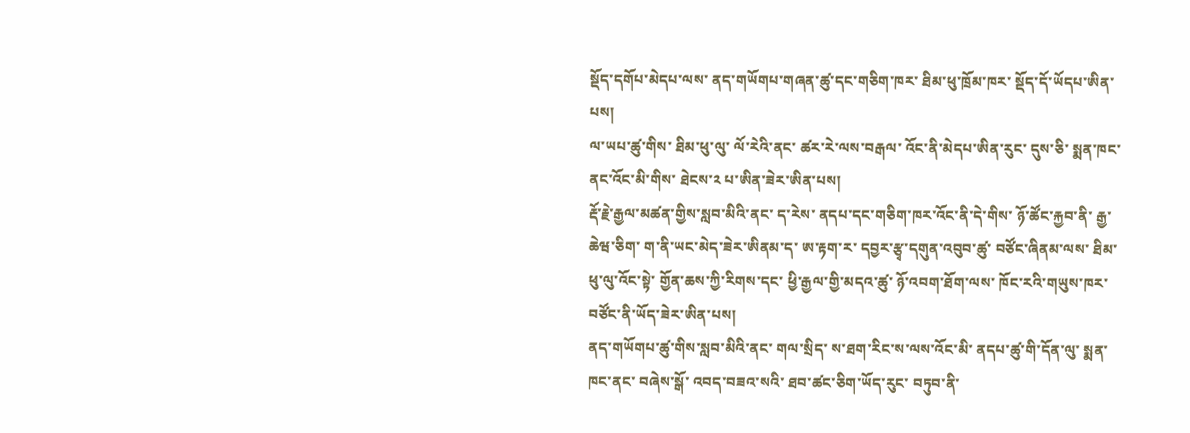སྡོད་དགོཔ་མེདཔ་ལས་ ནད་གཡོགཔ་གཞན་ཚུ་དང་གཅིག་ཁར་ ཐིམ་ཕུ་ཁྲོམ་ཁར་ སྡོད་དོ་ཡོདཔ་ཨིན་པས།
ལ་ཡཔ་ཚུ་གིས་ ཐིམ་ཕུ་ལུ་ ལོ་རེའི་ནང་ ཚར་རེ་ལས་བརྒལ་ འོང་ནི་མེདཔ་ཨིན་རུང་ དུས་ཅི་ སྨན་ཁང་ནང་འོང་མི་གིས་ ཐེངས་༢ པ་ཨིན་ཟེར་ཨིན་པས།
རྡོ་རྗེ་རྒྱལ་མཚན་གྱིས་སླབ་མིའི་ནང་ ད་རེས་ ནདཔ་དང་གཅིག་ཁར་འོང་ནི་དེ་གིས་ ཉོ་ཚོང་རྐྱབ་ནི་ རྒྱ་ཆེཝ་ཅིག་ ག་ནི་ཡང་མེད་ཟེར་ཨིནམ་ད་ ཨ་རྟག་ར་ དབྱར་རྩྭ་དགུན་འབུབ་ཚུ་ བཙོང་ཞིནམ་ལས་ ཐིམ་ཕུ་ལུ་འོང་སྟེ་ གྱོན་ཆས་ཀྱི་རིགས་དང་ ཕྱི་རྒྱལ་གྱི་མདའ་ཚུ་ ཉོ་འབག་ཐོག་ལས་ ཁོང་རའི་གཡུས་ཁར་ བཙོང་ནི་ཡོད་ཟེར་ཨིན་པས།
ནད་གཡོགཔ་ཚུ་གིས་སླབ་མིའི་ནང་ གལ་སྲིད་ ས་ཐག་རིང་ས་ལས་འོང་མི་ ནདཔ་ཚུ་གི་དོན་ལུ་ སྨན་ཁང་ནང་ བཞེས་སྒོ་ འབད་བཟའ་སའི་ ཐབ་ཚང་ཅིག་ཡོད་རུང་ བཏུབ་ནི་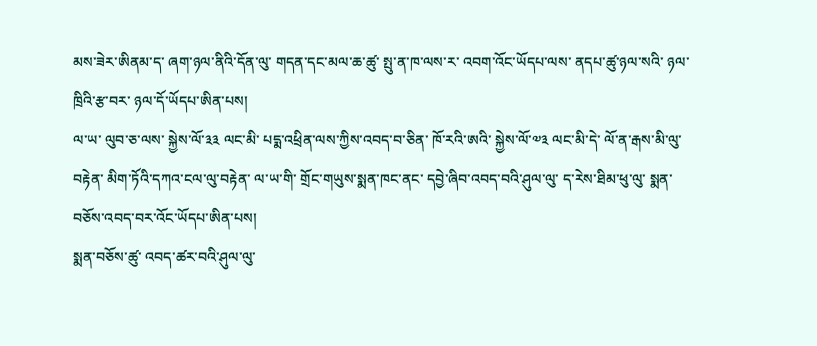མས་ཟེར་ཨིནམ་ད་ ཞག་ཉལ་ནིའི་དོན་ལུ་ གདན་དང་མལ་ཆ་ཚུ་ སྤུ་ན་ཁ་ལས་ར་ འབག་འོང་ཡོདཔ་ལས་ ནདཔ་ཚུ་ཉལ་སའི་ ཉལ་ཁྲིའི་རྩ་བར་ ཉལ་དོ་ཡོདཔ་ཨིན་པས།
ལ་ཡ་ ལུབ་ཅ་ལས་ སྐྱེས་ལོ་༣༣ ལང་མི་ པདྨ་འཕྲིན་ལས་ཀྱིས་འབད་བ་ཅིན་ ཁོ་རའི་ཨའི་ སྐྱེས་ལོ་༧༣ ལང་མི་དེ་ ལོ་ན་རྒས་མི་ལུ་བརྟེན་ མིག་ཏོའི་དཀའ་ངལ་ལུ་བརྟེན་ ལ་ཡ་གི་ གྲོང་གཡུས་སྨན་ཁང་ནང་ དབྱེ་ཞིབ་འབད་བའི་ཤུལ་ལུ་ ད་རེས་ཐིམ་ཕུ་ལུ་ སྨན་བཅོས་འབད་བར་འོང་ཡོདཔ་ཨིན་པས།
སྨན་བཅོས་ཚུ་ འབད་ཚར་བའི་ཤུལ་ལུ་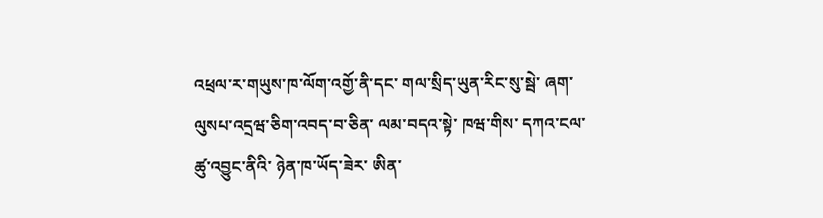འཕྲལ་ར་གཡུས་ཁ་ལོག་འགྱོ་ནི་དང་ གལ་སྲིད་ཡུན་རིང་སུ་སྦེ་ ཞག་ལུསཔ་འདྲཝ་ཅིག་འབད་བ་ཅིན་ ལམ་བདའ་སྟེ་ ཁཝ་གིས་ དཀའ་ངལ་ཚུ་འབྱུང་ནིའི་ ཉེན་ཁ་ཡོད་ཟེར་ ཨིན་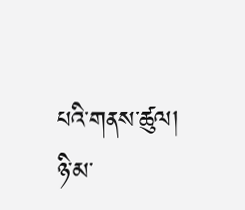པའི་གནས་ཚུལ།
ཉི་མ་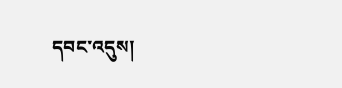དབང་འདུས།